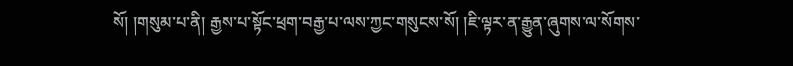སོ། །གསུམ་པ་ནི། རྒྱས་པ་སྟོང་ཕྲག་བརྒྱ་པ་ལས་ཀྱང་གསུངས་སོ། །ཇི་ལྟར་ན་རྒྱུན་ཞུགས་ལ་སོགས་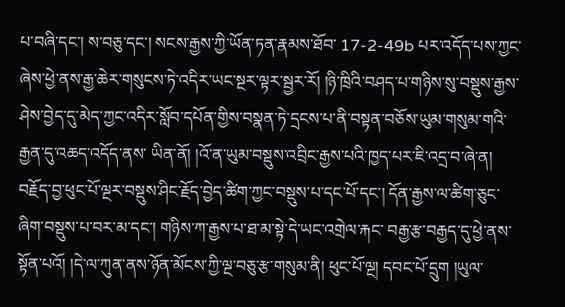པ་བཞི་དང་། ས་བཅུ་དང་། སངས་རྒྱས་ཀྱི་ཡོན་ཏན་རྣམས་ཐོབ་ 17-2-49b པར་འདོད་པས་ཀྱང་ཞེས་ཕྱེ་ནས་རྒྱ་ཆེར་གསུངས་ཏེ་འདིར་ཡང་སྔར་ལྟར་སྦྱར་རོ། །ཉི་ཁྲིའི་བཤད་པ་གཉིས་སུ་བསྡུས་རྒྱས་ཤེས་བྱེད་དུ་མེད་ཀྱང་འདིར་སློབ་དཔོན་གྱིས་བསྣན་ཏེ་དྲངས་པ་ནི་བསྟན་བཅོས་ཡུམ་གསུམ་གའི་རྒྱན་དུ་འཆད་འདོད་ནས་ ཡིན་ནོ། །འོ་ན་ཡུམ་བསྡུས་འབྲིང་རྒྱས་པའི་ཁྱད་པར་ཇི་འདྲ་བ་ཞེ་ན། བརྗོད་བྱ་ཕུང་པོ་ལྔར་བསྡུས་ཤིང་རྗོད་བྱེད་ཚིག་ཀྱང་བསྡུས་པ་དང་པོ་དང་། དོན་རྒྱས་ལ་ཚིག་ཅུང་ཞིག་བསྡུས་པ་བར་མ་དང་། གཉིས་ཀ་རྒྱས་པ་ཐ་མ་སྟེ་དེ་ཡང་འགྲེལ་རྐང་ བརྒྱ་རྩ་བརྒྱད་དུ་ཕྱེ་ནས་སྟོན་པའོ། །དེ་ལ་ཀུན་ནས་ཉོན་མོངས་ཀྱི་ལྔ་བཅུ་རྩ་གསུམ་ནི། ཕུང་པོ་ལྔ། དབང་པོ་དྲུག །ཡུལ་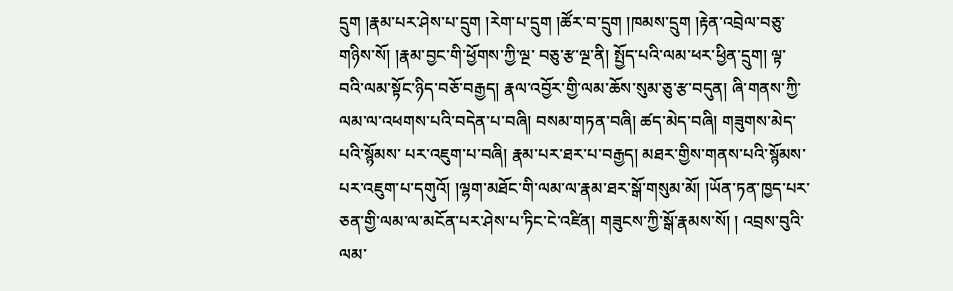དྲུག །རྣམ་པར་ཤེས་པ་དྲུག །རེག་པ་དྲུག །ཚོར་བ་དྲུག །ཁམས་དྲུག །རྟེན་འབྲེལ་བཅུ་གཉིས་སོ། །རྣམ་བྱང་གི་ཕྱོགས་ཀྱི་ལྔ་ བཅུ་རྩ་ལྔ་ནི། སྤྱོད་པའི་ལམ་ཕར་ཕྱིན་དྲུག། ལྟ་བའི་ལམ་སྟོང་ཉིད་བཅོ་བརྒྱད། རྣལ་འབྱོར་གྱི་ལམ་ཆོས་སུམ་ཅུ་རྩ་བདུན། ཞི་གནས་ཀྱི་ལམ་ལ་འཕགས་པའི་བདེན་པ་བཞི། བསམ་གཏན་བཞི། ཚད་མེད་བཞི། གཟུགས་མེད་པའི་སྙོམས་ པར་འཇུག་པ་བཞི། རྣམ་པར་ཐར་པ་བརྒྱད། མཐར་གྱིས་གནས་པའི་སྙོམས་པར་འཇུག་པ་དགུའོ། །ལྷག་མཐོང་གི་ལམ་ལ་རྣམ་ཐར་སྒོ་གསུམ་མོ། །ཡོན་ཏན་ཁྱད་པར་ཅན་གྱི་ལམ་ལ་མངོན་པར་ཤེས་པ་ཏིང་ངེ་འཛིན། གཟུངས་ཀྱི་སྒོ་རྣམས་སོ། ། འབྲས་བུའི་ལམ་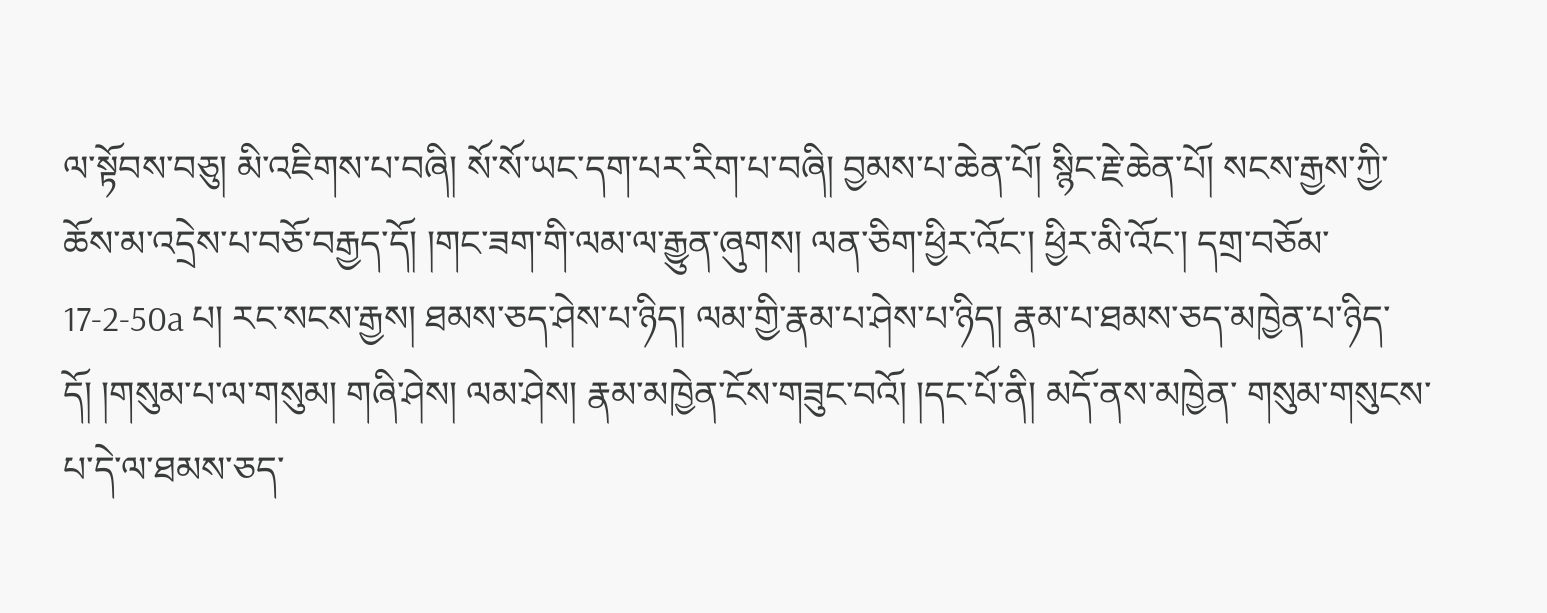ལ་སྟོབས་བཅུ། མི་འཇིགས་པ་བཞི། སོ་སོ་ཡང་དག་པར་རིག་པ་བཞི། བྱམས་པ་ཆེན་པོ། སྙིང་རྗེ་ཆེན་པོ། སངས་རྒྱས་ཀྱི་ཆོས་མ་འདྲེས་པ་བཅོ་བརྒྱད་དོ། །གང་ཟག་གི་ལམ་ལ་རྒྱུན་ཞུགས། ལན་ཅིག་ཕྱིར་འོང་། ཕྱིར་མི་འོང་། དགྲ་བཅོམ་ 17-2-50a པ། རང་སངས་རྒྱས། ཐམས་ཅད་ཤེས་པ་ཉིད། ལམ་གྱི་རྣམ་པ་ཤེས་པ་ཉིད། རྣམ་པ་ཐམས་ཅད་མཁྱེན་པ་ཉིད་དོ། །གསུམ་པ་ལ་གསུམ། གཞི་ཤེས། ལམ་ཤེས། རྣམ་མཁྱེན་ངོས་གཟུང་བའོ། །དང་པོ་ནི། མདོ་ནས་མཁྱེན་ གསུམ་གསུངས་པ་དེ་ལ་ཐམས་ཅད་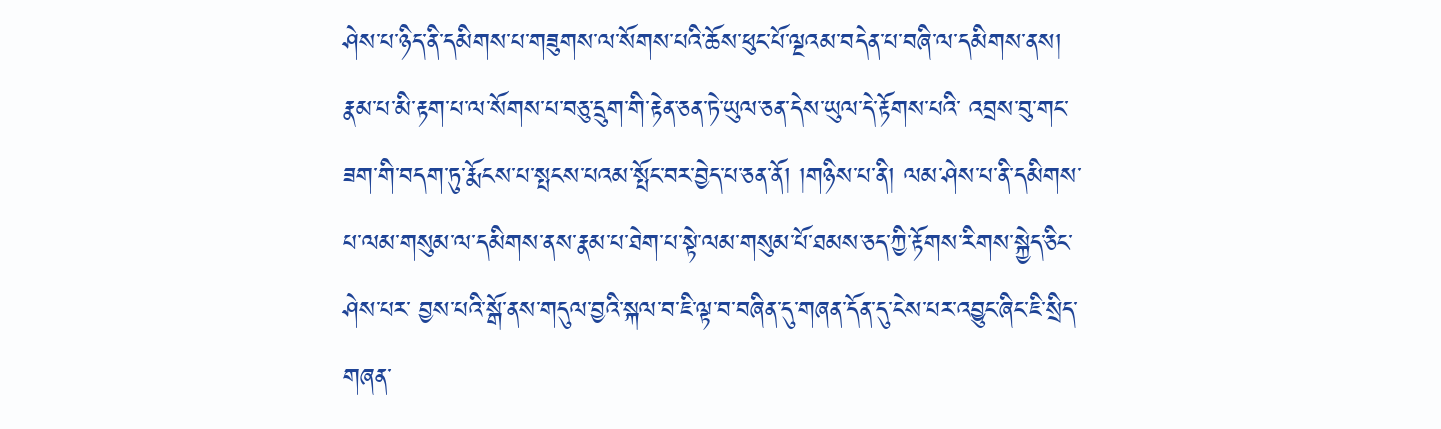ཤེས་པ་ཉིད་ནི་དམིགས་པ་གཟུགས་ལ་སོགས་པའི་ཆོས་ཕུང་པོ་ལྔའམ་བདེན་པ་བཞི་ལ་དམིགས་ནས། རྣམ་པ་མི་རྟག་པ་ལ་སོགས་པ་བཅུ་དྲུག་གི་རྟེན་ཅན་ཏེ་ཡུལ་ཅན་དེས་ཡུལ་དེ་རྟོགས་པའི་ འབྲས་བུ་གང་ཟག་གི་བདག་ཏུ་རྨོངས་པ་སྤངས་པའམ་སྤོང་བར་བྱེད་པ་ཅན་ནོ། །གཉིས་པ་ནི། ལམ་ཤེས་པ་ནི་དམིགས་པ་ལམ་གསུམ་ལ་དམིགས་ནས་རྣམ་པ་ཐེག་པ་སྟེ་ལམ་གསུམ་པོ་ཐམས་ཅད་ཀྱི་རྟོགས་རིགས་སྐྱེད་ཅིང་ཤེས་པར་ བྱས་པའི་སྒོ་ནས་གདུལ་བྱའི་སྐལ་བ་ཇི་ལྟ་བ་བཞིན་དུ་གཞན་དོན་དུ་ངེས་པར་འབྱུང་ཞིང་ཇི་སྲིད་གཞན་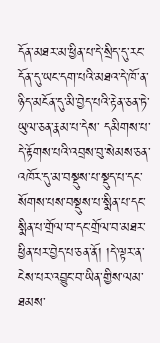དོན་མཐར་མ་ཕྱིན་པ་དེ་སྲིད་དུ་རང་དོན་དུ་ཡང་དག་པའི་མཐའ་དེ་ཁོ་ན་ཉིད་མངོན་དུ་མི་བྱེད་པའི་རྟེན་ཅན་ཏེ་ཡུལ་ཅན་རྣམ་པ་དེས་ དམིགས་པ་དེ་རྟོགས་པའི་འབྲས་བུ་སེམས་ཅན་འཁོར་དུ་མ་བསྡུས་པ་སྡུད་པ་དང་སོགས་པས་བསྡུས་པ་སྨིན་པ་དང་སྨིན་པ་གྲོལ་བ་དང་གྲོལ་བ་མཐར་ཕྱིན་པར་བྱེད་པ་ཅན་ནོ། །དེ་ལྟར་ན་ངེས་པར་འབྱུང་བ་ཡིན་གྱིས་ལམ་ཐམས་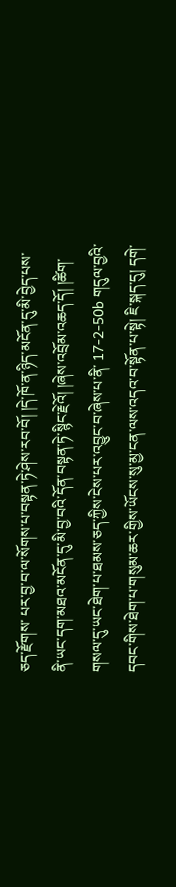ཅད་རྫོགས་ པར་བྱ་བ་ལ་སོགས་པ་བསྟན་ཏེ་ཤེས་རབ་བོ། །དེ་ཁོ་ན་ཉིད་མངོན་དུ་མི་བྱེད་པས་ནི་ཡང་དག་མཐའ་མངོན་དུ་མི་བྱ་བའི་དོན་བསྟན་ཏེ་སྙིང་རྗེའོ། །ཞེས་འབྲོམ་འཆད་དོ། །ཚིག་གསལ་དུ་ཡང་ཐེག་པ་ཐམས་ཅད་ཀྱིས་ངེས་པར་འབྱུང་བ་ཞེས་པ་ནི་ 17-2-50b གདུལ་བྱའི་དབང་གིས་ཐེག་པ་གསུམ་ཆར་གྱིས་ཡོངས་སུ་མྱ་ངན་ལས་འདའ་བ་སྟོན་པ་སྟེ། ཇི་སྐད་དུ། དགེ་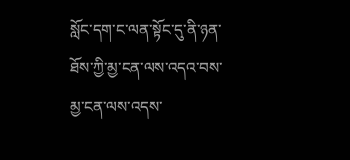སློང་དག་ང་ལན་སྟོང་དུ་ནི་ཉན་ཐོས་ཀྱི་མྱ་ངན་ལས་འདའ་བས་མྱ་ངན་ལས་འདས་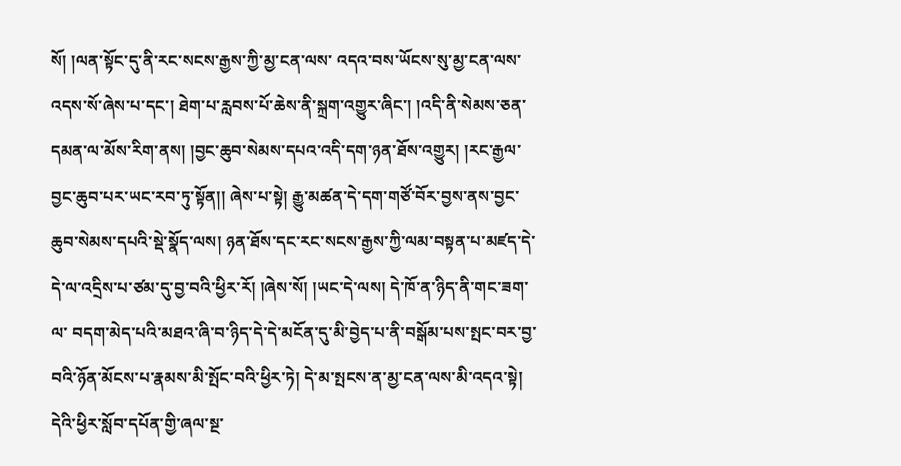སོ། །ལན་སྟོང་དུ་ནི་རང་སངས་རྒྱས་ཀྱི་མྱ་ངན་ལས་ འདའ་བས་ཡོངས་སུ་མྱ་ངན་ལས་འདས་སོ་ཞེས་པ་དང་། ཐེག་པ་རླབས་པོ་ཆེས་ནི་སྐྲག་འགྱུར་ཞིང་། །འདི་ནི་སེམས་ཅན་དམན་ལ་མོས་རིག་ནས། །བྱང་ཆུབ་སེམས་དཔའ་འདི་དག་ཉན་ཐོས་འགྱུར། །རང་རྒྱལ་བྱང་ཆུབ་པར་ཡང་རབ་ཏུ་སྟོན།། ཞེས་པ་སྟེ། རྒྱུ་མཚན་དེ་དག་གཙོ་བོར་བྱས་ནས་བྱང་ཆུབ་སེམས་དཔའི་སྡེ་སྣོད་ལས། ཉན་ཐོས་དང་རང་སངས་རྒྱས་ཀྱི་ལམ་བསྟན་པ་མཛད་དེ་དེ་ལ་འདྲིས་པ་ཙམ་དུ་བྱ་བའི་ཕྱིར་རོ། །ཞེས་སོ། །ཡང་དེ་ལས། དེ་ཁོ་ན་ཉིད་ནི་གང་ཟག་ལ་ བདག་མེད་པའི་མཐའ་ཞི་བ་ཉིད་དེ་དེ་མངོན་དུ་མི་བྱེད་པ་ནི་བསྒོམ་པས་སྤང་བར་བྱ་བའི་ཉོན་མོངས་པ་རྣམས་མི་སྤོང་བའི་ཕྱིར་ཏེ། དེ་མ་སྤངས་ན་མྱ་ངན་ལས་མི་འདའ་སྟེ། དེའི་ཕྱིར་སློབ་དཔོན་གྱི་ཞལ་སྔ་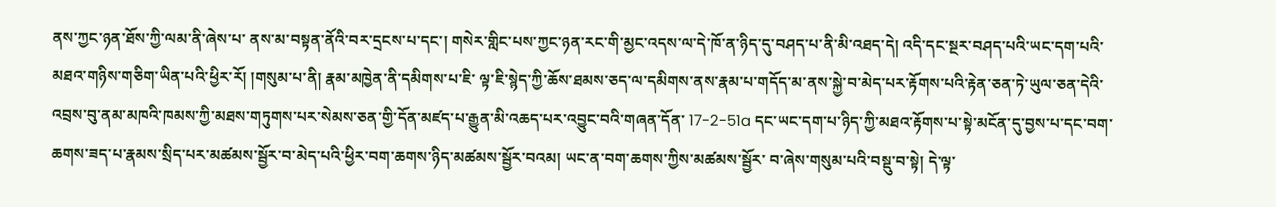ནས་ཀྱང་ཉན་ཐོས་ཀྱི་ལམ་ནི་ཞེས་པ་ ནས་མ་བསྟན་ནོའི་བར་དྲངས་པ་དང་། གསེར་གླིང་པས་ཀྱང་ཉན་རང་གི་མྱང་འདས་ལ་དེ་ཁོ་ན་ཉིད་དུ་བཤད་པ་ནི་མི་འཐད་དེ། འདི་དང་སྔར་བཤད་པའི་ཡང་དག་པའི་མཐའ་གཉིས་གཅིག་ཡིན་པའི་ཕྱིར་རོ། །གསུམ་པ་ནི། རྣམ་མཁྱེན་ནི་དམིགས་པ་ཇི་ ལྟ་ཇི་སྙེད་ཀྱི་ཆོས་ཐམས་ཅད་ལ་དམིགས་ནས་རྣམ་པ་གདོད་མ་ནས་སྐྱེ་བ་མེད་པར་རྟོགས་པའི་རྟེན་ཅན་ཏེ་ཡུལ་ཅན་དེའི་འབྲས་བུ་ནམ་མཁའི་ཁམས་ཀྱི་མཐས་གཏུགས་པར་སེམས་ཅན་གྱི་དོན་མཛད་པ་རྒྱུན་མི་འཆད་པར་འབྱུང་བའི་གཞན་དོན་ 17-2-51a དང་ཡང་དག་པ་ཉིད་ཀྱི་མཐའ་རྟོགས་པ་སྟེ་མངོན་དུ་བྱས་པ་དང་བག་ཆགས་ཟད་པ་རྣམས་སྲིད་པར་མཚམས་སྦྱོར་བ་མེད་པའི་ཕྱིར་བག་ཆགས་ཉིད་མཚམས་སྦྱོར་བའམ། ཡང་ན་བག་ཆགས་ཀྱིས་མཚམས་སྦྱོར་ བ་ཞེས་གསུམ་པའི་བསྡུ་བ་སྟེ། དེ་ལྟ་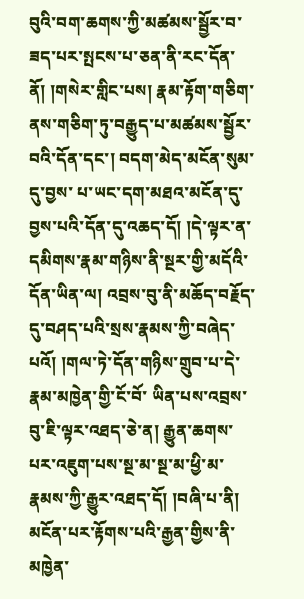བུའི་བག་ཆགས་ཀྱི་མཚམས་སྦྱོར་བ་ཟད་པར་སྤངས་པ་ཅན་ནི་རང་དོན་ནོ། །གསེར་གླིང་པས། རྣམ་རྟོག་གཅིག་ནས་གཅིག་ཏུ་བརྒྱུད་པ་མཚམས་སྦྱོར་བའི་དོན་དང་། བདག་མེད་མངོན་སུམ་དུ་བྱས་ པ་ཡང་དག་མཐའ་མངོན་དུ་བྱས་པའི་དོན་དུ་འཆད་དོ། །དེ་ལྟར་ན་དམིགས་རྣམ་གཉིས་ནི་སྔར་གྱི་མདོའི་དོན་ཡིན་ལ། འབྲས་བུ་ནི་མཆོད་བརྗོད་དུ་བཤད་པའི་སྲས་རྣམས་ཀྱི་བཞེད་པའོ། །གལ་ཏེ་དོན་གཉིས་གྲུབ་པ་དེ་རྣམ་མཁྱེན་གྱི་ངོ་བོ་ ཡིན་པས་འབྲས་བུ་ཇི་ལྟར་འཐད་ཅེ་ན། རྒྱུན་ཆགས་པར་འཇུག་པས་སྔ་མ་སྔ་མ་ཕྱི་མ་རྣམས་ཀྱི་རྒྱུར་འཐད་དོ། །བཞི་པ་ནི། མངོན་པར་རྟོགས་པའི་རྒྱན་གྱིས་ནི་མཁྱེན་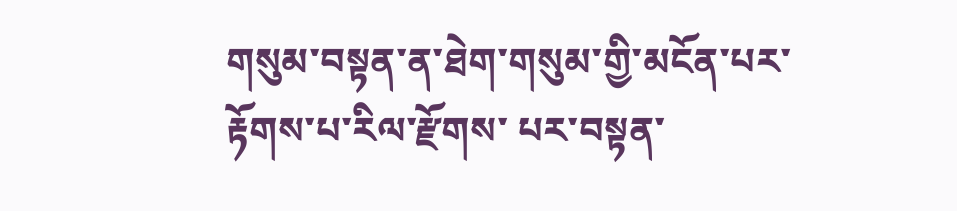གསུམ་བསྟན་ན་ཐེག་གསུམ་གྱི་མངོན་པར་རྟོགས་པ་རིལ་རྫོགས་ པར་བསྟན་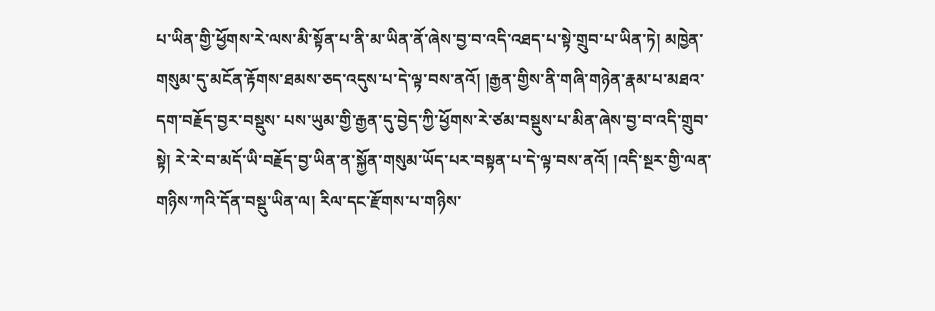པ་ཡིན་གྱི་ཕྱོགས་རེ་ལས་མི་སྟོན་པ་ནི་མ་ཡིན་ནོ་ཞེས་བྱ་བ་འདི་འཐད་པ་སྟེ་གྲུབ་པ་ཡིན་ཏེ། མཁྱེན་གསུམ་དུ་མངོན་རྟོགས་ཐམས་ཅད་འདུས་པ་དེ་ལྟ་བས་ནའོ། །རྒྱན་གྱིས་ནི་གཞི་གཉེན་རྣམ་པ་མཐའ་དག་བརྗོད་བྱར་བསྡུས་ པས་ཡུམ་གྱི་རྒྱན་དུ་བྱེད་ཀྱི་ཕྱོགས་རེ་ཙམ་བསྡུས་པ་མིན་ཞེས་བྱ་བ་འདི་གྲུབ་སྟེ། རེ་རེ་བ་མདོ་ཡི་བརྗོད་བྱ་ཡིན་ན་སྐྱོན་གསུམ་ཡོད་པར་བསྟན་པ་དེ་ལྟ་བས་ནའོ། །འདི་སྔར་གྱི་ལན་གཉིས་ཀའི་དོན་བསྡུ་ཡིན་ལ། རིལ་དང་རྫོགས་པ་གཉིས་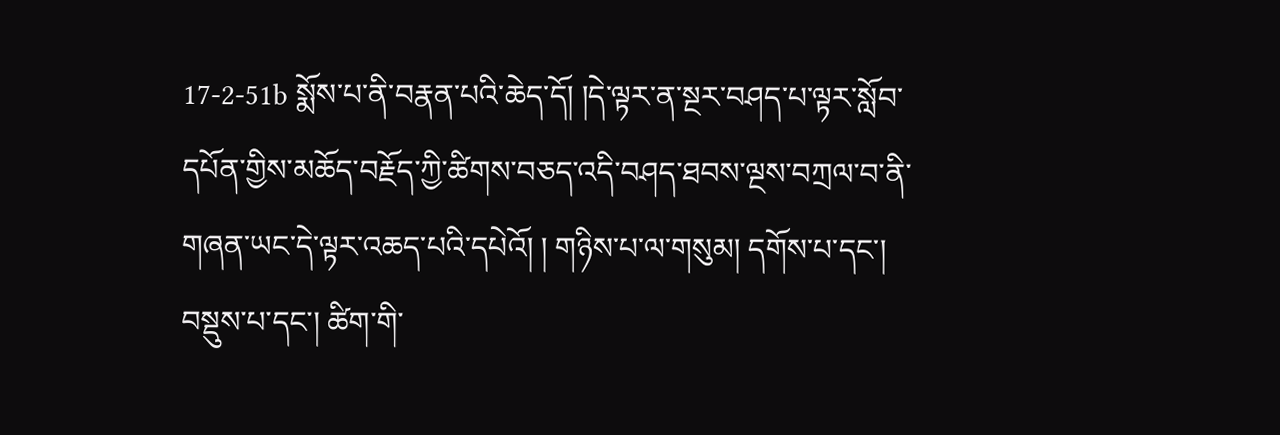17-2-51b སྨོས་པ་ནི་བརྣན་པའི་ཆེད་དོ། །དེ་ལྟར་ན་སྔར་བཤད་པ་ལྟར་སློབ་དཔོན་གྱིས་མཆོད་བརྗོད་ཀྱི་ཚིགས་བཅད་འདི་བཤད་ཐབས་ལྔས་བཀྲལ་བ་ནི་གཞན་ཡང་དེ་ལྟར་འཆད་པའི་དཔེའོ། ། གཉིས་པ་ལ་གསུམ། དགོས་པ་དང་། བསྡུས་པ་དང་། ཚིག་གི་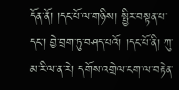དོན་ནོ། །དང་པོ་ལ་གཉིས། སྤྱིར་བསྟན་པ་དང་། བྱེ་བྲག་ཏུ་བཤད་པའོ། །དང་པོ་ནི། ཀུ་མ་རི་ལ་ན་རེ། དགོས་འགྲེལ་ངག་ལ་བརྟེན་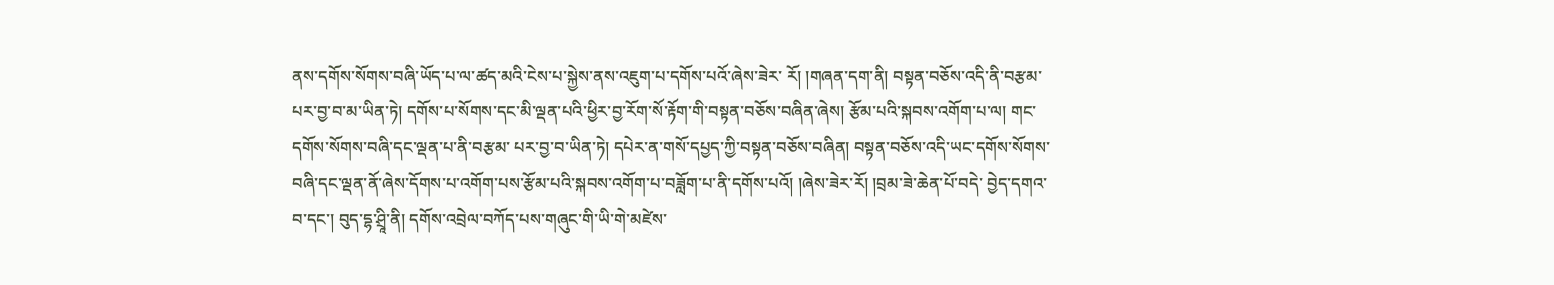ནས་དགོས་སོགས་བཞི་ཡོད་པ་ལ་ཚད་མའི་ངེས་པ་སྐྱེས་ནས་འཇུག་པ་དགོས་པའོ་ཞེས་ཟེར་ རོ། །གཞན་དག་ནི། བསྟན་བཅོས་འདི་ནི་བརྩམ་པར་བྱ་བ་མ་ཡིན་ཏེ། དགོས་པ་སོགས་དང་མི་ལྡན་པའི་ཕྱིར་བྱ་རོག་སོ་རྟོག་གི་བསྟན་བཅོས་བཞིན་ཞེས། རྩོམ་པའི་སྐབས་འགོག་པ་ལ། གང་དགོས་སོགས་བཞི་དང་ལྡན་པ་ནི་བརྩམ་ པར་བྱ་བ་ཡིན་ཏེ། དཔེར་ན་གསོ་དཔྱད་ཀྱི་བསྟན་བཅོས་བཞིན། བསྟན་བཅོས་འདི་ཡང་དགོས་སོགས་བཞི་དང་ལྡན་ནོ་ཞེས་དོགས་པ་འགོག་པས་རྩོམ་པའི་སྐབས་འགོག་པ་བཟློག་པ་ནི་དགོས་པའོ། །ཞེས་ཟེར་རོ། །བྲམ་ཟེ་ཆེན་པོ་བདེ་ བྱེད་དགའ་བ་དང་། བུད་དྷ་ཤྲཱི་ནི། དགོས་འབྲེལ་བཀོད་པས་གཞུང་གི་ཡི་གེ་མཛེས་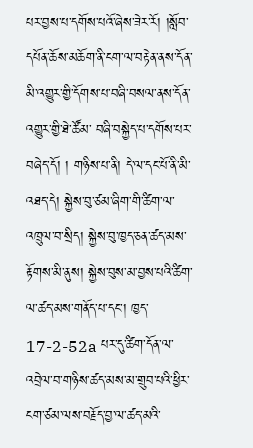པར་བྱས་པ་དགོས་པའོ་ཞེས་ཟེར་རོ། །སློབ་དཔོན་ཆོས་མཆོག་ནི་ངག་ལ་བརྟེན་ནས་དོན་མི་འགྱུར་གྱི་དོགས་པ་བཞི་བསལ་ནས་དོན་འགྱུར་གྱི་ཐེ་ཚོམ་ བཞི་བསྐྱེད་པ་དགོས་པར་བཞེད་དོ། ། གཉིས་པ་ནི། དེ་ལ་དང་པོ་ནི་མི་འཐད་དེ། སྐྱེས་བུ་ཙམ་ཞིག་གི་ཚིག་ལ་འཁྲུལ་བ་སྲིད། སྐྱེས་བུ་ཁྱད་ཅན་ཚད་མས་རྟོགས་མི་ནུས། སྐྱེས་བུས་མ་བྱས་པའི་ཚིག་ལ་ཚད་མས་གནོད་པ་དང་། ཁྱད་ 17-2-52a པར་དུ་ཚིག་དོན་ལ་འབྲེལ་བ་གཉིས་ཚད་མས་མ་གྲུབ་པའི་ཕྱིར་ངག་ཙམ་ལས་བརྗོད་བྱ་ལ་ཚད་མའི་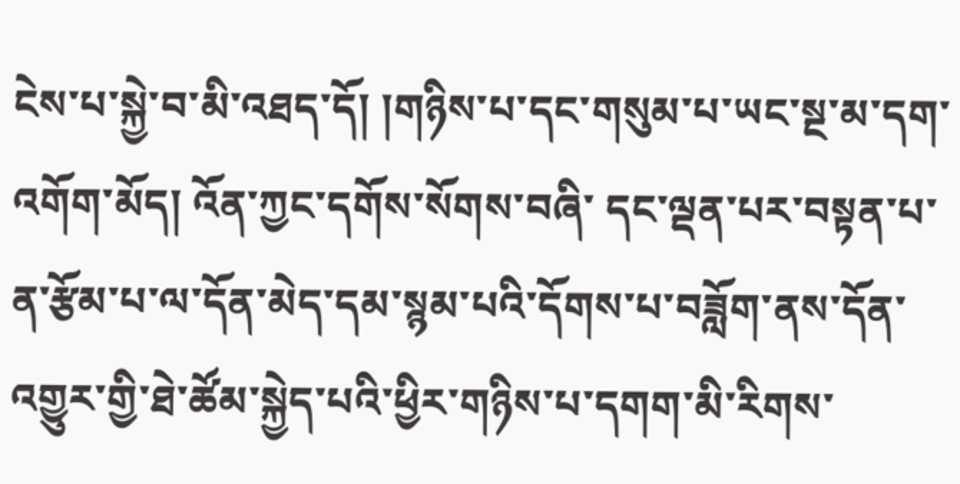ངེས་པ་སྐྱེ་བ་མི་འཐད་དོ། །གཉིས་པ་དང་གསུམ་པ་ཡང་སྔ་མ་དག་འགོག་མོད། འོན་ཀྱང་དགོས་སོགས་བཞི་ དང་ལྡན་པར་བསྟན་པ་ན་རྩོམ་པ་ལ་དོན་མེད་དམ་སྙམ་པའི་དོགས་པ་བཟློག་ནས་དོན་འགྱུར་གྱི་ཐེ་ཚོམ་སྐྱེད་པའི་ཕྱིར་གཉིས་པ་དགག་མི་རིགས་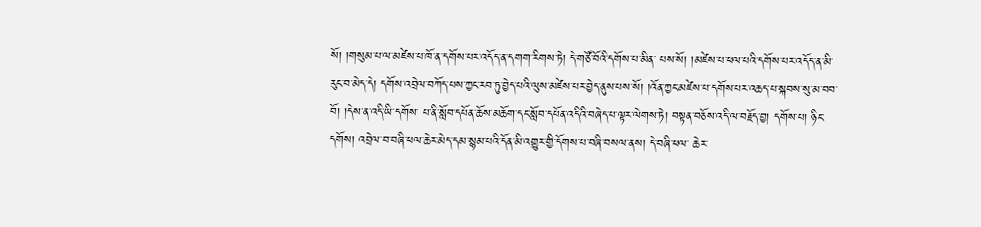སོ། །གསུམ་པ་ལ་མཛེས་པ་ཁོ་ན་དགོས་པར་འདོད་ན་དགག་རིགས་ཏེ། དེ་གཙོ་བོའི་དགོས་པ་མིན་ པས་སོ། །མཛེས་པ་ཕལ་པའི་དགོས་པར་འདོད་ན་མི་རུང་བ་མེད་དེ། དགོས་འབྲེལ་བཀོད་པས་ཀྱང་རབ་ཏུ་བྱེད་པའི་ལུས་མཛེས་པར་བྱེད་ནུས་པས་སོ། །འོན་ཀྱང་མཛེས་པ་དགོས་པར་འཆད་པ་སྐབས་སུ་མ་བབ་བོ། །དེས་ན་འདི་ཡི་དགོས་ པ་ནི་སློབ་དཔོན་ཆོས་མཆོག་དང་སློབ་དཔོན་འདིའི་བཞེད་པ་ལྟར་ལེགས་ཏེ། བསྟན་བཅོས་འདི་ལ་བརྗོད་བྱ། དགོས་པ། ཉིང་དགོས། འབྲེལ་བ་བཞི་ཕལ་ཆེར་མེད་དམ་སྙམ་པའི་དོན་མི་འགྱུར་གྱི་དོགས་པ་བཞི་བསལ་ནས། དེ་བཞི་ཕལ་ ཆེར་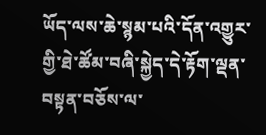ཡོད་ལས་ཆེ་སྙམ་པའི་དོན་འགྱུར་གྱི་ཐེ་ཚོམ་བཞི་སྐྱེད་དེ་རྟོག་ལྡན་བསྟན་བཅོས་ལ་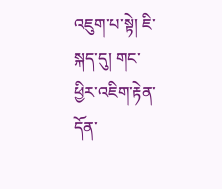འཇུག་པ་སྟེ། ཇི་སྐད་དུ། གང་ཕྱིར་འཇིག་རྟེན་དོན་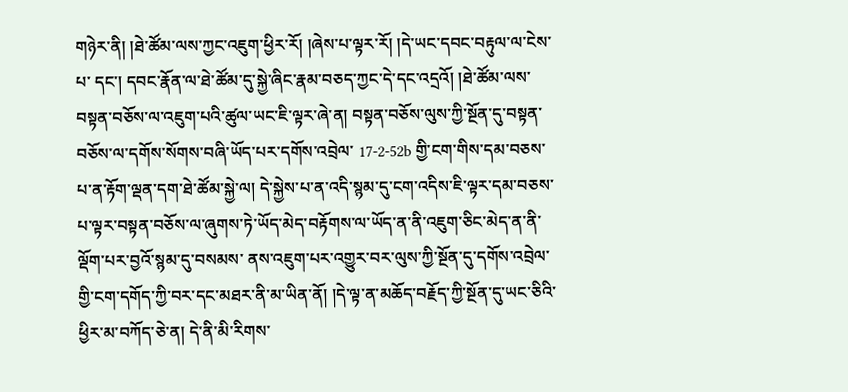གཉེར་ནི། །ཐེ་ཚོམ་ལས་ཀྱང་འཇུག་ཕྱིར་རོ། །ཞེས་པ་ལྟར་རོ། །དེ་ཡང་དབང་བརྟུལ་ལ་ངེས་པ་ དང་། དབང་རྣོན་ལ་ཐེ་ཚོམ་དུ་སྐྱེ་ཞིང་རྣམ་བཅད་ཀྱང་དེ་དང་འདྲའོ། །ཐེ་ཚོམ་ལས་བསྟན་བཅོས་ལ་འཇུག་པའི་ཚུལ་ཡང་ཇི་ལྟར་ཞེ་ན། བསྟན་བཅོས་ལུས་ཀྱི་སྔོན་དུ་བསྟན་བཅོས་ལ་དགོས་སོགས་བཞི་ཡོད་པར་དགོས་འབྲེལ་ 17-2-52b གྱི་ངག་གིས་དམ་བཅས་པ་ན་རྟོག་ལྡན་དག་ཐེ་ཚོམ་སྐྱེ་ལ། དེ་སྐྱེས་པ་ན་འདི་སྙམ་དུ་ངག་འདིས་ཇི་ལྟར་དམ་བཅས་པ་ལྟར་བསྟན་བཅོས་ལ་ཞུགས་ཏེ་ཡོད་མེད་བརྟོགས་ལ་ཡོད་ན་ནི་འཇུག་ཅིང་མེད་ན་ནི་ལྡོག་པར་བྱའོ་སྙམ་དུ་བསམས་ ནས་འཇུག་པར་འགྱུར་བར་ལུས་ཀྱི་སྔོན་དུ་དགོས་འབྲེལ་གྱི་ངག་དགོད་ཀྱི་བར་དང་མཐར་ནི་མ་ཡིན་ནོ། །དེ་ལྟ་ན་མཆོད་བརྗོད་ཀྱི་སྔོན་དུ་ཡང་ཅིའི་ཕྱིར་མ་བཀོད་ཅེ་ན། དེ་ནི་མི་རིགས་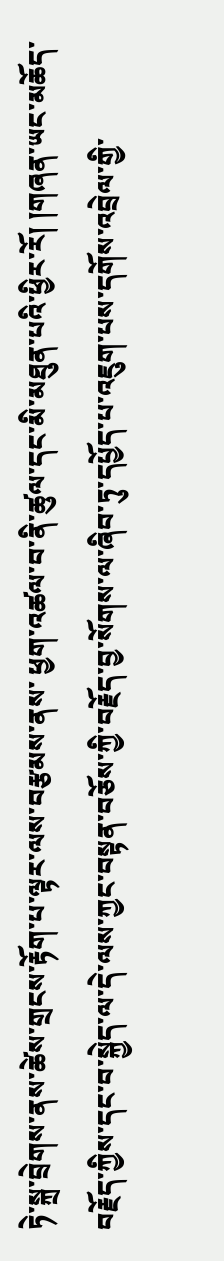ཏེ་སྐྲ་བྲེགས་ནས་ཚེས་གྲངས་རྟོག་པ་ལྟར་ལས་བརྩམས་ནས་ ཕྱག་འཚལ་བ་ནི་ཚུལ་དང་མི་མཐུན་པའི་ཕྱིར་རོ། །གཞན་ཡང་མཆོད་བརྗོད་ཀྱིས་དང་བ་སྐྱེད་ལ་དེ་ལས་ཀྱང་བསྟན་བཅོས་ཀྱི་བརྗོད་བྱ་སོགས་ལ་ཞིབ་ཏུ་དཔྱོད་པ་འཇུག་པས་དགོས་འབྲེལ་གྱི་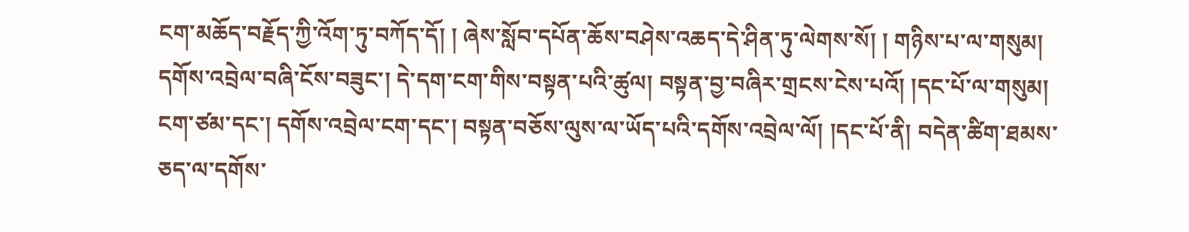ངག་མཆོད་བརྗོད་ཀྱི་འོག་ཏུ་བཀོད་དོ། ། ཞེས་སློབ་དཔོན་ཆོས་བཤེས་འཆད་དེ་ཤིན་ཏུ་ལེགས་སོ། ། གཉིས་པ་ལ་གསུམ། དགོས་འབྲེལ་བཞི་ངོས་བཟུང་། དེ་དག་ངག་གིས་བསྟན་པའི་ཚུལ། བསྟན་བྱ་བཞིར་གྲངས་ངེས་པའོ། །དང་པོ་ལ་གསུམ། ངག་ཙམ་དང་། དགོས་འབྲེལ་ངག་དང་། བསྟན་བཅོས་ལུས་ལ་ཡོད་པའི་དགོས་འབྲེལ་ལོ། །དང་པོ་ནི། བདེན་ཚིག་ཐམས་ཅད་ལ་དགོས་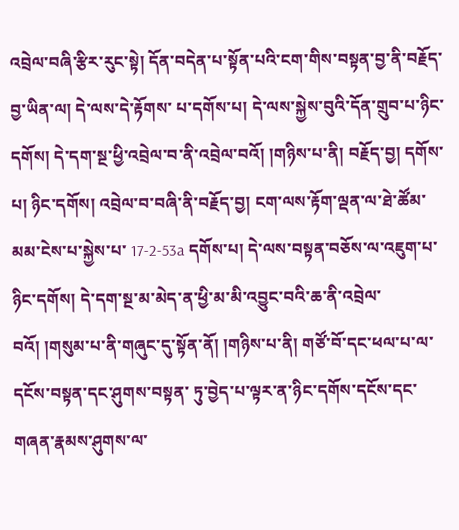འབྲེལ་བཞི་རྩིར་རུང་སྟེ། དོན་བདེན་པ་སྟོན་པའི་ངག་གིས་བསྟན་བྱ་ནི་བརྗོད་བྱ་ཡིན་ལ། དེ་ལས་དེ་རྟོགས་ པ་དགོས་པ། དེ་ལས་སྐྱེས་བུའི་དོན་གྲུབ་པ་ཉིང་དགོས། དེ་དག་སྔ་ཕྱི་འབྲེལ་བ་ནི་འབྲེལ་བའོ། །གཉིས་པ་ནི། བརྗོད་བྱ། དགོས་པ། ཉིང་དགོས། འབྲེལ་བ་བཞི་ནི་བརྗོད་བྱ། ངག་ལས་རྟོག་ལྡན་ལ་ཐེ་ཚོམ་མམ་ངེས་པ་སྐྱེས་པ་ 17-2-53a དགོས་པ། དེ་ལས་བསྟན་བཅོས་ལ་འཇུག་པ་ཉིང་དགོས། དེ་དག་སྔ་མ་མེད་ན་ཕྱི་མ་མི་འབྱུང་བའི་ཆ་ནི་འབྲེལ་བའོ། །གསུམ་པ་ནི་གཞུང་དུ་སྟོན་ནོ། །གཉིས་པ་ནི། གཙོ་བོ་དང་ཕལ་པ་ལ་དངོས་བསྟན་དང་ཤུགས་བསྟན་ ཏུ་བྱེད་པ་ལྟར་ན་ཉིང་དགོས་དངོས་དང་གཞན་རྣམས་ཤུགས་ལ་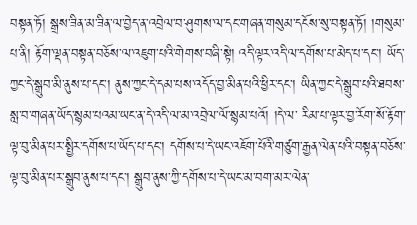བསྟན་ཏོ། སྒྲས་ཟིན་མ་ཟིན་ལ་བྱེད་ན་འབྲེལ་བ་ཤུགས་ལ་དང་གཞན་གསུམ་དངོས་སུ་བསྟན་ཏོ། །གསུམ་པ་ནི། རྟོག་ལྡན་བསྟན་བཅོས་ལ་འཇུག་པའི་གེགས་བཞི་སྟེ། འདི་ལྟར་འདི་ལ་དགོས་པ་མེད་པ་དང་། ཡོད་ཀྱང་དེ་སྒྲུབ་མི་ནུས་པ་དང་། ནུས་ཀྱང་དེ་དམ་པས་འདོད་བྱ་མིན་པའི་ཕྱིར་དང་། ཡིན་ཀྱང་དེ་སྒྲུབ་པའི་ཐབས་སླ་བ་གཞན་ཡོད་སྙམ་པའམ་ཡང་ན་དེ་འདི་ལ་མ་འབྲེལ་ལོ་སྙམ་པའོ། །དེ་ལ་ རིམ་པ་ལྟར་བྱ་རོག་སོ་རྟོག་ལྟ་བུ་མིན་པར་སྤྱིར་དགོས་པ་ཡོད་པ་དང་། དགོས་པ་དེ་ཡང་འཇོག་པོའི་གཙུག་རྒྱན་ལེན་པའི་བསྟན་བཅོས་ལྟ་བུ་མིན་པར་སྒྲུབ་ནུས་པ་དང་། སྒྲུབ་ནུས་ཀྱི་དགོས་པ་དེ་ཡང་མ་བག་མར་ལེན་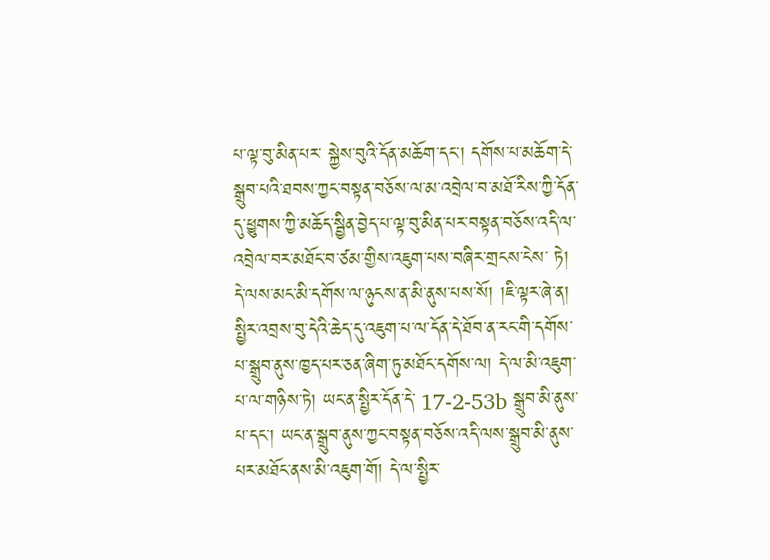པ་ལྟ་བུ་མིན་པར་ སྐྱེས་བུའི་དོན་མཆོག་དང་། དགོས་པ་མཆོག་དེ་སྒྲུབ་པའི་ཐབས་ཀྱང་བསྟན་བཅོས་ལ་མ་འབྲེལ་བ་མཐོ་རིས་ཀྱི་དོན་དུ་ཕྱུགས་ཀྱི་མཆོད་སྦྱིན་བྱེད་པ་ལྟ་བུ་མིན་པར་བསྟན་བཅོས་འདི་ལ་འབྲེལ་བར་མཐོང་བ་ཙམ་གྱིས་འཇུག་པས་བཞིར་གྲངས་ངེས་ ཏེ། དེ་ལས་མང་མི་དགོས་ལ་ཉུངས་ན་མི་ནུས་པས་སོ། །ཇི་ལྟར་ཞེ་ན། སྤྱིར་འབྲས་བུ་དེའི་ཆེད་དུ་འཇུག་པ་ལ་དོན་དེ་ཐོབ་ན་རང་གི་དགོས་པ་སྒྲུབ་ནུས་ཁྱད་པར་ཅན་ཞིག་ཏུ་མཐོང་དགོས་ལ། དེ་ལ་མི་འཇུག་པ་ལ་གཉིས་ཏེ། ཡང་ན་སྤྱིར་དོན་དེ་ 17-2-53b སྒྲུབ་མི་ནུས་པ་དང་། ཡང་ན་སྒྲུབ་ནུས་ཀྱང་བསྟན་བཅོས་འདི་ལས་སྒྲུབ་མི་ནུས་པར་མཐོང་ནས་མི་འཇུག་གོ། དེ་ལ་སྤྱིར་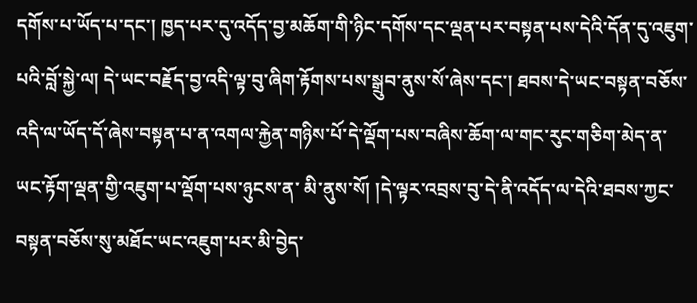དགོས་པ་ཡོད་པ་དང་། ཁྱད་པར་དུ་འདོད་བྱ་མཆོག་གི་ཉིང་དགོས་དང་ལྡན་པར་བསྟན་པས་དེའི་དོན་དུ་འཇུག་པའི་བློ་སྐྱེ་ལ། དེ་ཡང་བརྗོད་བྱ་འདི་ལྟ་བུ་ཞིག་རྟོགས་པས་སྒྲུབ་ནུས་སོ་ཞེས་དང་། ཐབས་དེ་ཡང་བསྟན་བཅོས་འདི་ལ་ཡོད་དོ་ཞེས་བསྟན་པ་ན་འགལ་རྐྱེན་གཉིས་པོ་དེ་ལྡོག་པས་བཞིས་ཆོག་ལ་གང་རུང་གཅིག་མེད་ན་ཡང་རྟོག་ལྡན་གྱི་འཇུག་པ་ལྡོག་པས་ཉུངས་ན་ མི་ནུས་སོ། །དེ་ལྟར་འབྲས་བུ་དེ་ནི་འདོད་ལ་དེའི་ཐབས་ཀྱང་བསྟན་བཅོས་སུ་མཐོང་ཡང་འཇུག་པར་མི་བྱེད་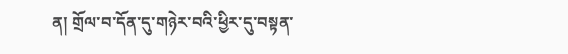ན། གྲོལ་བ་དོན་དུ་གཉེར་བའི་ཕྱིར་དུ་བསྟན་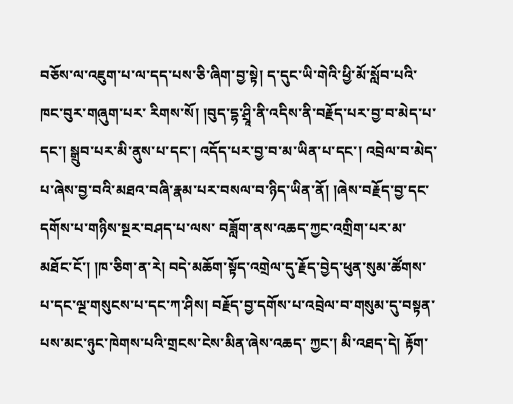བཅོས་ལ་འཇུག་པ་ལ་དད་པས་ཅི་ཞིག་བྱ་སྟེ། ད་དུང་ཡི་གེའི་ཕྱི་མོ་སློབ་པའི་ཁང་བུར་གཞུག་པར་ རིགས་སོ། །བུད་དྷ་ཤྲཱི་ནི་འདིས་ནི་བརྗོད་པར་བྱ་བ་མེད་པ་དང་། སྒྲུབ་པར་མི་ནུས་པ་དང་། འདོད་པར་བྱ་བ་མ་ཡིན་པ་དང་། འབྲེལ་བ་མེད་པ་ཞེས་བྱ་བའི་མཐའ་བཞི་རྣམ་པར་བསལ་བ་ཉིད་ཡིན་ནོ། །ཞེས་བརྗོད་བྱ་དང་དགོས་པ་གཉིས་སྔར་བཤད་པ་ལས་ བཟློག་ནས་འཆད་ཀྱང་འགྲིག་པར་མ་མཐོང་ངོ་། །ཁ་ཅིག་ན་རེ། བདེ་མཆོག་སྟོད་འགྲེལ་དུ་རྗོད་བྱེད་ཕུན་སུམ་ཚོགས་པ་དང་ལྔ་གསུངས་པ་དང་ཀ་ཤིས། བརྗོད་བྱ་དགོས་པ་འབྲེལ་བ་གསུམ་དུ་བསྟན་པས་མང་ཉུང་ཁེགས་པའི་གྲངས་ངེས་མིན་ཞེས་འཆད་ ཀྱང་། མི་འཐད་དེ། རྟོག་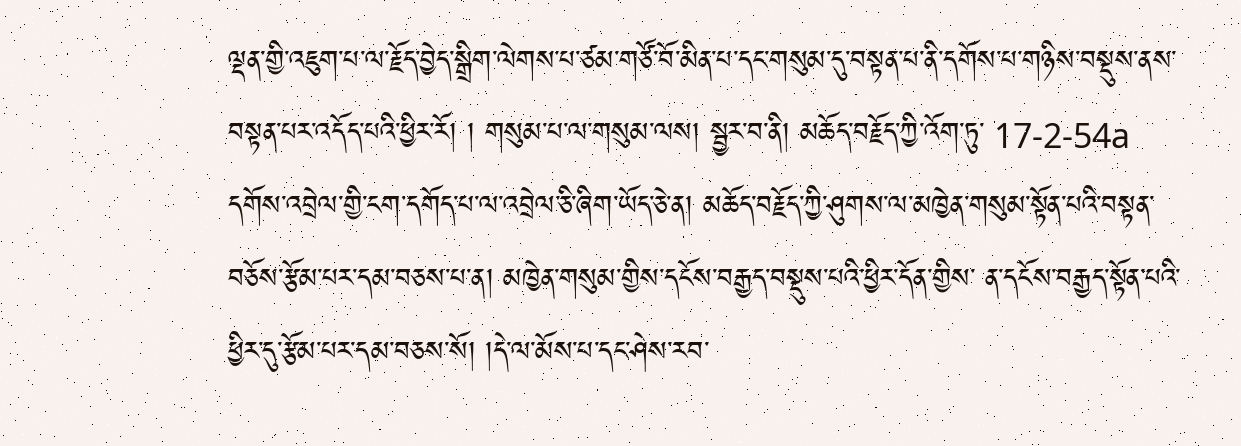ལྡན་གྱི་འཇུག་པ་ལ་རྗོད་བྱེད་སྒྲིག་ལེགས་པ་ཙམ་གཙོ་བོ་མིན་པ་དང་གསུམ་དུ་བསྟན་པ་ནི་དགོས་པ་གཉིས་བསྡུས་ནས་བསྟན་པར་འདོད་པའི་ཕྱིར་རོ། ། གསུམ་པ་ལ་གསུམ་ལས། སྦྱར་བ་ནི། མཆོད་བརྗོད་ཀྱི་འོག་ཏུ་ 17-2-54a དགོས་འབྲེལ་གྱི་ངག་དགོད་པ་ལ་འབྲེལ་ཅི་ཞིག་ཡོད་ཅེ་ན། མཆོད་བརྗོད་ཀྱི་ཤུགས་ལ་མཁྱེན་གསུམ་སྟོན་པའི་བསྟན་བཅོས་རྩོམ་པར་དམ་བཅས་པ་ན། མཁྱེན་གསུམ་གྱིས་དངོས་བརྒྱད་བསྡུས་པའི་ཕྱིར་དོན་གྱིས་ ན་དངོས་བརྒྱད་སྟོན་པའི་ཕྱིར་དུ་རྩོམ་པར་དམ་བཅས་སོ། །དེ་ལ་མོས་པ་དང་ཤེས་རབ་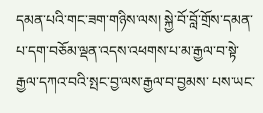དམན་པའི་གང་ཟག་གཉིས་ལས། སྐྱེ་བོ་བློ་གྲོས་དམན་པ་དག་བཅོམ་ལྡན་འདས་འཕགས་པ་མ་རྒྱལ་བ་སྟེ་རྒྱལ་དཀའ་བའི་སྤང་བྱ་ལས་རྒྱལ་བ་བྱམས་ པས་ཡང་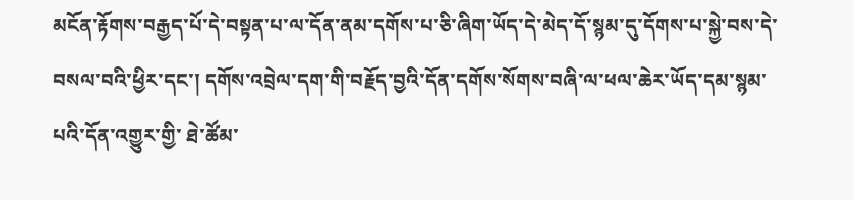མངོན་རྟོགས་བརྒྱད་པོ་དེ་བསྟན་པ་ལ་དོན་ནམ་དགོས་པ་ཅི་ཞིག་ཡོད་དེ་མེད་དོ་སྙམ་དུ་དོགས་པ་སྐྱེ་བས་དེ་བསལ་བའི་ཕྱིར་དང་། དགོས་འབྲེལ་དག་གི་བརྗོད་བྱའི་དོན་དགོས་སོགས་བཞི་ལ་ཕལ་ཆེར་ཡོད་དམ་སྙམ་པའི་དོན་འགྱུར་གྱི་ ཐེ་ཚོམ་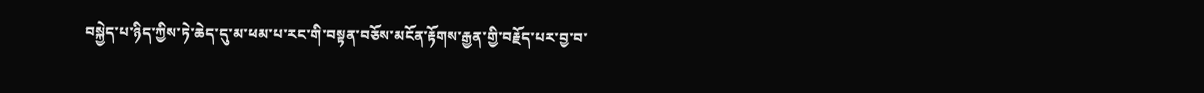བསྐྱེད་པ་ཉིད་ཀྱིས་ཏེ་ཆེད་དུ་མ་ཕམ་པ་རང་གི་བསྟན་བཅོས་མངོན་རྟོགས་རྒྱན་གྱི་བརྗོད་པར་བྱ་བ་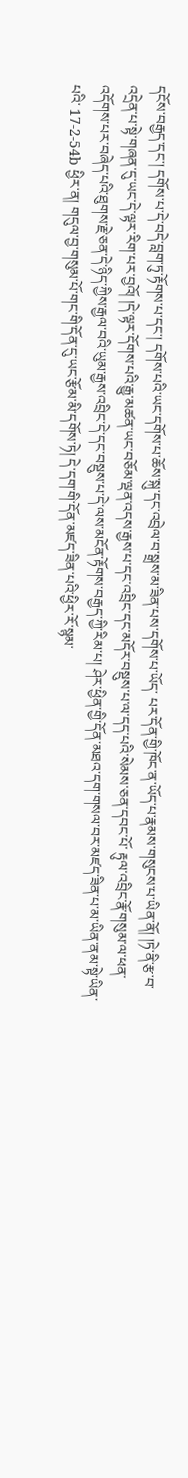དངོས་བརྒྱད་དང་། དགོས་པ་དེ་བདེ་བླག་ཏུ་རྟོགས་པ་དང་། དགོས་པའི་ཡང་དགོས་པ་ཆོས་སྐུ་དང་འབྲེལ་བ་སྒྲས་མ་ཟིན་པས་དགོས་པ་ཡོད་ པར་དོན་གྱི་ཁོང་ན་ཡོད་པ་རྣམས་གསུངས་པ་ཡིན་ནོ། །ཏེ་ནི་རྩ་བ་འདྲེན་པ་སྟེ་གཞན་དུ་ཡང་དེ་ལྟར་རིག་པར་བྱའོ། །དེ་ལྟར་དོགས་པའི་རྒྱུ་མཚན་ཡང་བཅོམ་ལྡན་འདས་རྒྱས་པ་དང་འབྲིང་དང་མདོར་བསྡུས་པ་ལ་དད་པའི་སེམས་ཅན་དབང་པོ་ རྟུལ་འབྲིང་རྣོ་གསུམ་ལ་ཕན་འདོགས་པར་བཞེད་པའི་ཐུགས་རྗེ་ཅན་དེ་ཉིད་ཀྱིས་རྒྱལ་བའི་ཡུམ་རྒྱས་འབྲིང་དེ་དང་བསྡུས་པ་དེ་ལས་མངོན་རྟོགས་བརྒྱད་ཀྱི་རིམ་པ། ཤེར་ཕྱིན་གྱི་དོན་མཐའ་དག་གསལ་བར་མཛད་ཟིན་པ་མ་ཡིན་ནམ་སྟེ་ཡིན་པའི་ 17-2-54b ཕྱིར་ན། གདུལ་བྱ་གསུམ་པོ་གང་གི་དོན་དུ་ཡང་རྩོམ་མི་དགོས་ཏེ། དེ་དག་གི་དོན་མཛད་ཟིན་པའི་ཕྱིར་རོ་སྙམ་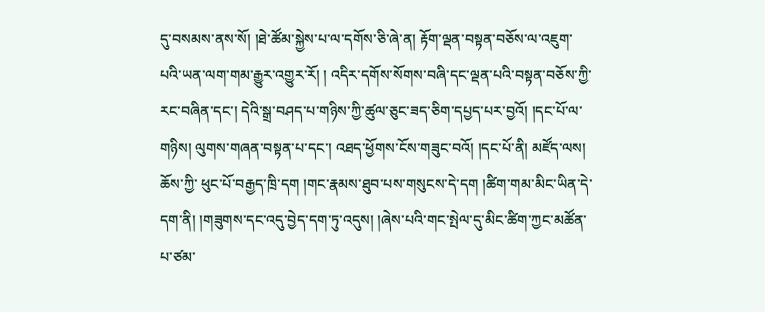དུ་བསམས་ནས་སོ། །ཐེ་ཚོམ་སྐྱེས་པ་ལ་དགོས་ཅི་ཞེ་ན། རྟོག་ལྡན་བསྟན་བཅོས་ལ་འཇུག་པའི་ཡན་ལག་གམ་རྒྱུར་འགྱུར་རོ། ། འདིར་དགོས་སོགས་བཞི་དང་ལྡན་པའི་བསྟན་བཅོས་ཀྱི་རང་བཞིན་དང་། དེའི་སྒྲ་བཤད་པ་གཉིས་ཀྱི་ཚུལ་ཅུང་ཟད་ཅིག་དཔྱད་པར་བྱའོ། །དང་པོ་ལ་གཉིས། ལུགས་གཞན་བསྟན་པ་དང་། འཐད་ཕྱོགས་ངོས་གཟུང་བའོ། །དང་པོ་ནི། མཛོད་ལས། ཆོས་ཀྱི་ ཕུང་པོ་བརྒྱད་ཁྲི་དག །གང་རྣམས་ཐུབ་པས་གསུངས་དེ་དག །ཚིག་གམ་མིང་ཡིན་དེ་དག་ནི། །གཟུགས་དང་འདུ་བྱེད་དག་ཏུ་འདུས། །ཞེས་པའི་གང་སྤེལ་དུ་མིང་ཚིག་ཀྱང་མཚོན་པ་ཙམ་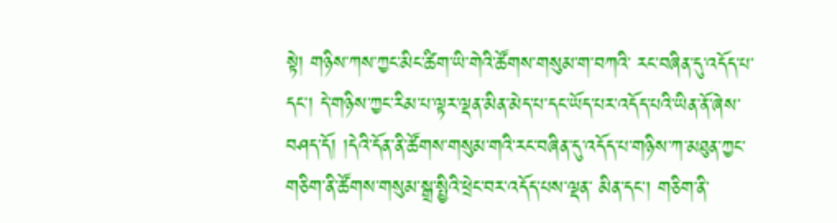སྟེ། གཉིས་ཀས་ཀྱང་མིང་ཚིག་ཡི་གེའི་ཚོགས་གསུམ་ག་བཀའི་ རང་བཞིན་དུ་འདོད་པ་དང་། དེ་གཉིས་ཀྱང་རིམ་པ་ལྟར་ལྡན་མིན་མེད་པ་དང་ཡོད་པར་འདོད་པའི་ཡིན་ནོ་ཞེས་བཤད་དོ། །དེའི་དོན་ནི་ཚོགས་གསུམ་གའི་རང་བཞིན་དུ་འདོད་པ་གཉིས་ཀ་མཐུན་ཀྱང་གཅིག་ནི་ཚོགས་གསུམ་སྒྲ་སྤྱིའི་ཕྲེང་བར་འདོད་པས་ལྡན་ མིན་དང་། གཅིག་ནི་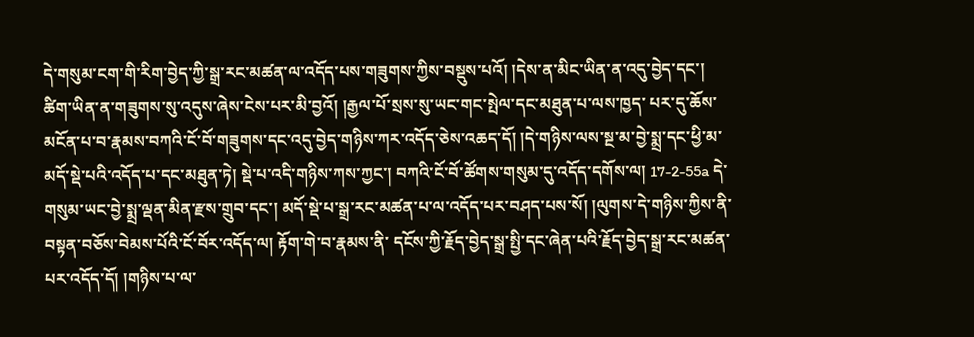དེ་གསུམ་ངག་གི་རིག་བྱེད་ཀྱི་སྒྲ་རང་མཚན་ལ་འདོད་པས་གཟུགས་ཀྱིས་བསྡུས་པའོ། །དེས་ན་མིང་ཡིན་ན་འདུ་བྱེད་དང་། ཚིག་ཡིན་ན་གཟུགས་སུ་འདུས་ཞེས་ངེས་པར་མི་བྱའོ། །རྒྱལ་པོ་སྲས་སུ་ཡང་གང་སྤེལ་དང་མཐུན་པ་ལས་ཁྱད་ པར་དུ་ཆོས་མངོན་པ་བ་རྣམས་བཀའི་ངོ་བོ་གཟུགས་དང་འདུ་བྱེད་གཉིས་ཀར་འདོད་ཅེས་འཆད་དོ། །དེ་གཉིས་ལས་སྔ་མ་བྱེ་སྨྲ་དང་ཕྱི་མ་མདོ་སྡེ་པའི་འདོད་པ་དང་མཐུན་ཏེ། སྡེ་པ་འདི་གཉིས་ཀས་ཀྱང་། བཀའི་ངོ་བོ་ཚོགས་གསུམ་དུ་འདོད་དགོས་ལ། 17-2-55a དེ་གསུམ་ཡང་བྱེ་སྨྲ་ལྡན་མིན་རྫས་གྲུབ་དང་། མདོ་སྡེ་པ་སྒྲ་རང་མཚན་པ་ལ་འདོད་པར་བཤད་པས་སོ། །ལུགས་དེ་གཉིས་ཀྱིས་ནི་བསྟན་བཅོས་བེམས་པོའི་ངོ་བོར་འདོད་ལ། རྟོག་གེ་བ་རྣམས་ནི་ དངོས་ཀྱི་རྗོད་བྱེད་སྒྲ་སྤྱི་དང་ཞེན་པའི་རྗོད་བྱེད་སྒྲ་རང་མཚན་པར་འདོད་དོ། །གཉིས་པ་ལ་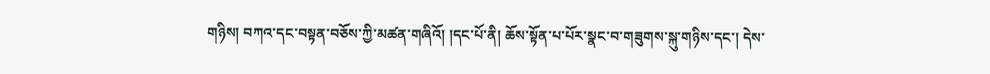གཉིས། བཀའ་དང་བསྟན་བཅོས་ཀྱི་མཚན་གཞིའོ། །དང་པོ་ནི། ཆོས་སྟོན་པ་པོར་སྣང་བ་གཟུགས་སྐུ་གཉིས་དང་། དེས་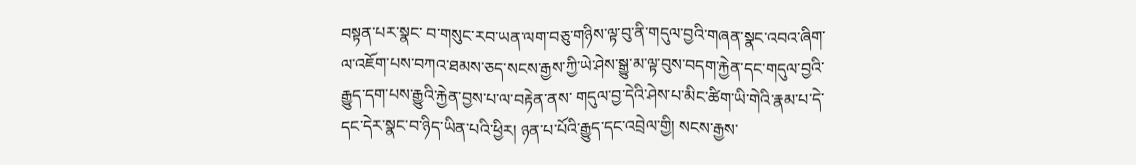བསྟན་པར་སྣང་ བ་གསུང་རབ་ཡན་ལག་བཅུ་གཉིས་ལྟ་བུ་ནི་གདུལ་བྱའི་གཞན་སྣང་འབའ་ཞིག་ལ་འཇོག་པས་བཀའ་ཐམས་ཅད་སངས་རྒྱས་ཀྱི་ཡེ་ཤེས་སྒྱུ་མ་ལྟ་བུས་བདག་རྐྱེན་དང་གདུལ་བྱའི་རྒྱུད་དག་པས་རྒྱུའི་རྐྱེན་བྱས་པ་ལ་བརྟེན་ནས་ གདུལ་བྱ་དེའི་ཤེས་པ་མིང་ཚིག་ཡི་གེའི་རྣམ་པ་དེ་དང་དེར་སྣང་བ་ཉིད་ཡིན་པའི་ཕྱིར། ཉན་པ་པོའི་རྒྱུད་དང་འབྲེལ་གྱི། སངས་རྒྱས་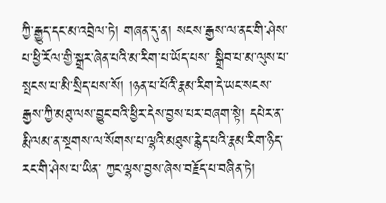ཀྱི་རྒྱུད་དང་མ་འབྲེལ་ཏེ། གཞན་དུ་ན། སངས་རྒྱས་ལ་ནང་གི་ཤེས་པ་ཕྱི་རོལ་གྱི་སྒྲར་ཞེན་པའི་མ་རིག་པ་ཡོད་པས་ སྒྲིབ་པ་མ་ལུས་པ་སྤངས་པ་མི་སྲིད་པས་སོ། །ཉན་པ་པོའི་རྣམ་རིག་དེ་ཡང་སངས་རྒྱས་ཀྱི་མཐུ་ལས་བྱུང་བའི་ཕྱིར་དེས་བྱས་པར་བཞག་སྟེ། དཔེར་ན་རྨི་ལམ་ན་སྔགས་ལ་སོགས་པ་ལྷའི་མཐུས་རྙེད་པའི་རྣམ་རིག་ཉིད་རང་གི་ཤེས་པ་ཡིན་ ཀྱང་ལྷས་བྱས་ཞེས་བརྗོད་པ་བཞིན་ཏེ།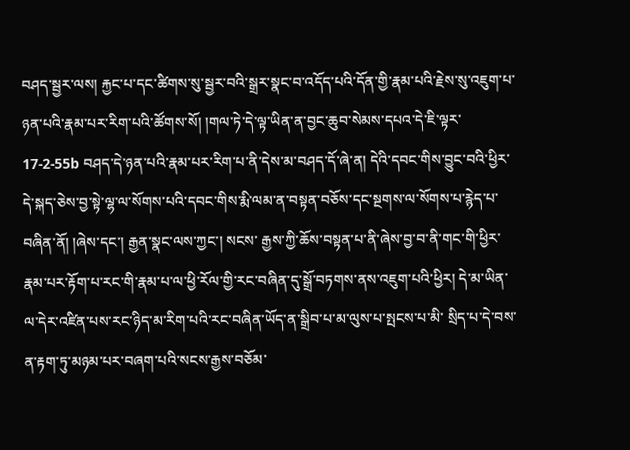བཤད་སྦྱར་ལས། རྐྱང་པ་དང་ཚིགས་སུ་སྦྱར་བའི་སྒྲར་སྣང་བ་འདོད་པའི་དོན་གྱི་རྣམ་པའི་རྗེས་སུ་འཇུག་པ་ཉན་པའི་རྣམ་པར་རིག་པའི་ཚོགས་སོ། །གལ་ཏེ་དེ་ལྟ་ཡིན་ན་བྱང་ཆུབ་སེམས་དཔའ་དེ་ཇི་ལྟར་ 17-2-55b བཤད་དེ་ཉན་པའི་རྣམ་པར་རིག་པ་ནི་དེས་མ་བཤད་དོ་ཞེ་ན། དེའི་དབང་གིས་བྱུང་བའི་ཕྱིར་དེ་སྐད་ཅེས་བྱ་སྟེ་ལྷ་ལ་སོགས་པའི་དབང་གིས་རྨི་ལམ་ན་བསྟན་བཅོས་དང་སྔགས་ལ་སོགས་པ་རྙེད་པ་བཞིན་ནོ། །ཞེས་དང་། རྒྱན་སྣང་ལས་ཀྱང་། སངས་ རྒྱས་ཀྱི་ཆོས་བསྟན་པ་ནི་ཞེས་བྱ་བ་ནི་གང་གི་ཕྱིར་རྣམ་པར་རྟོག་པ་རང་གི་རྣམ་པ་ལ་ཕྱི་རོལ་གྱི་རང་བཞིན་དུ་སྒྲོ་བཏགས་ནས་འཇུག་པའི་ཕྱིར། དེ་མ་ཡིན་ལ་དེར་འཛིན་པས་རང་ཉིད་མ་རིག་པའི་རང་བཞིན་ཡོད་ན་སྒྲིབ་པ་མ་ལུས་པ་སྤངས་པ་མི་ སྲིད་པ་དེ་བས་ན་རྟག་ཏུ་མཉམ་པར་བཞག་པའི་སངས་རྒྱས་བཅོམ་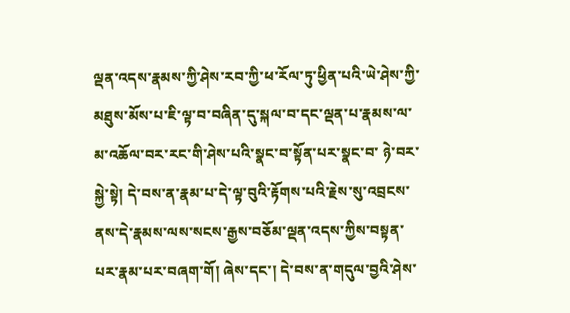ལྡན་འདས་རྣམས་ཀྱི་ཤེས་རབ་ཀྱི་ཕ་རོལ་ཏུ་ཕྱིན་པའི་ཡེ་ཤེས་ཀྱི་མཐུས་མོས་པ་ཇི་ལྟ་བ་བཞིན་དུ་སྐལ་བ་དང་ལྡན་པ་རྣམས་ལ་མ་འཆོལ་བར་རང་གི་ཤེས་པའི་སྣང་བ་སྟོན་པར་སྣང་བ་ ཉེ་བར་སྐྱེ་སྟེ། དེ་བས་ན་རྣམ་པ་དེ་ལྟ་བུའི་རྟོགས་པའི་རྗེས་སུ་འབྲངས་ནས་དེ་རྣམས་ལས་སངས་རྒྱས་བཅོམ་ལྡན་འདས་ཀྱིས་བསྟན་པར་རྣམ་པར་བཞག་གོ། ཞེས་དང་། དེ་བས་ན་གདུལ་བྱའི་ཤེས་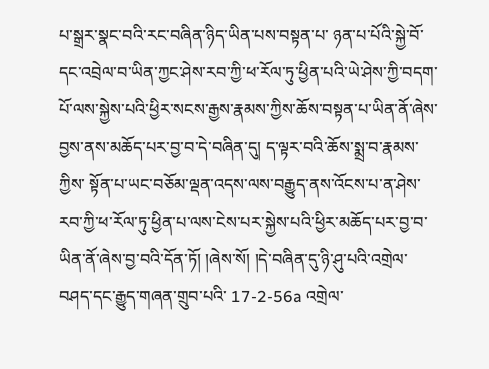པ་སྒྲར་སྣང་བའི་རང་བཞིན་ཉིད་ཡིན་པས་བསྟན་པ་ ཉན་པ་པོའི་སྐྱེ་བོ་དང་འབྲེལ་བ་ཡིན་ཀྱང་ཤེས་རབ་ཀྱི་ཕ་རོལ་ཏུ་ཕྱིན་པའི་ཡེ་ཤེས་ཀྱི་བདག་པོ་ལས་སྐྱེས་པའི་ཕྱིར་སངས་རྒྱས་རྣམས་ཀྱིས་ཆོས་བསྟན་པ་ཡིན་ནོ་ཞེས་བྱས་ནས་མཆོད་པར་བྱ་བ་དེ་བཞིན་དུ། ད་ལྟར་བའི་ཆོས་སྨྲ་བ་རྣམས་ཀྱིས་ སྟོན་པ་ཡང་བཅོམ་ལྡན་འདས་ལས་བརྒྱུད་ནས་འོངས་པ་ན་ཤེས་རབ་ཀྱི་ཕ་རོལ་ཏུ་ཕྱིན་པ་ལས་ངེས་པར་སྐྱེས་པའི་ཕྱིར་མཆོད་པར་བྱ་བ་ཡིན་ནོ་ཞེས་བྱ་བའི་དོན་ཏོ། །ཞེས་སོ། །དེ་བཞིན་དུ་ཉི་ཤུ་པའི་འགྲེལ་བཤད་དང་རྒྱུད་གཞན་གྲུབ་པའི་ 17-2-56a འགྲེལ་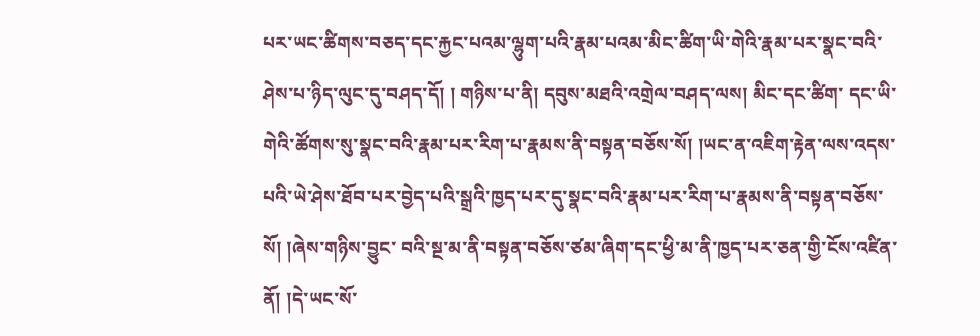པར་ཡང་ཚིགས་བཅད་དང་རྐྱང་པའམ་ལྷུག་པའི་རྣམ་པའམ་མིང་ཚིག་ཡི་གེའི་རྣམ་པར་སྣང་བའི་ཤེས་པ་ཉིད་ལུང་དུ་བཤད་དོ། ། གཉིས་པ་ནི། དབུས་མཐའི་འགྲེལ་བཤད་ལས། མིང་དང་ཚིག་ དང་ཡི་གེའི་ཚོགས་སུ་སྣང་བའི་རྣམ་པར་རིག་པ་རྣམས་ནི་བསྟན་བཅོས་སོ། །ཡང་ན་འཇིག་རྟེན་ལས་འདས་པའི་ཡེ་ཤེས་ཐོབ་པར་བྱེད་པའི་སྒྲའི་ཁྱད་པར་དུ་སྣང་བའི་རྣམ་པར་རིག་པ་རྣམས་ནི་བསྟན་བཅོས་སོ། །ཞེས་གཉིས་བྱུང་ བའི་སྔ་མ་ནི་བསྟན་བཅོས་ཙམ་ཞིག་དང་ཕྱི་མ་ནི་ཁྱད་པར་ཅན་གྱི་ངོས་འཛིན་ནོ། །དེ་ཡང་སོ་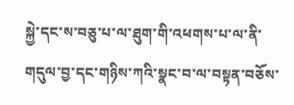སྐྱེ་དང་ས་བཅུ་པ་ལ་ཐུག་གི་འཕགས་པ་ལ་ནི་གདུལ་བྱ་དང་གཉིས་ཀའི་སྣང་བ་ལ་བསྟན་བཅོས་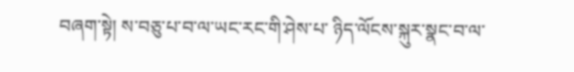བཞག་སྟེ། ས་བཅུ་པ་བ་ལ་ཡང་རང་གི་ཤེས་པ་ ཉིད་ལོངས་སྐུར་སྣང་བ་ལ་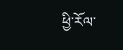ཕྱི་རོལ་